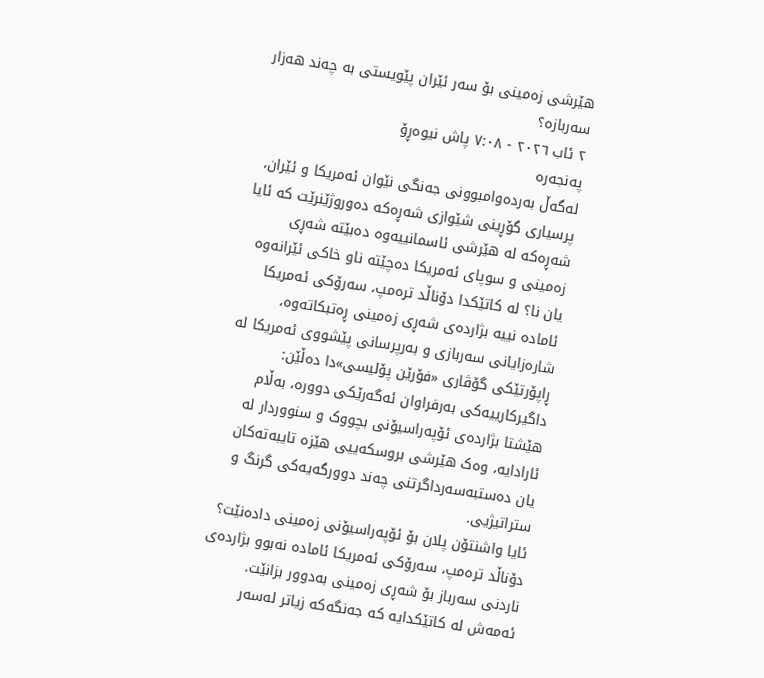هێرشی زەمینی بۆ سەر ئێران پێویستی بە چەند هەزار سەربازە؟
٢ ئاب ٢٠٢٦ - ٧:٠٨ پاش نیوەڕۆ
پەنجەرە
لەگەڵ بەردەوامبوونی جەنگی نێوان ئەمریکا و ئێران، پرسیاری گۆڕینی شێوازی شەڕەکە دەوروژێنرێت کە ئایا شەڕەکە لە هێرشی ئاسمانییەوە دەبێتە شەڕی زەمینی و سوپای ئەمریکا دەچێتە ناو خاکی ئێرانەوە یان نا؟ لە کاتێکدا دۆناڵد ترەمپ، سەرۆکی ئەمریکا ئامادە نییە بژاردەی شەڕی زەمینی ڕەتبکاتەوە، شارەزایانی سەربازی و بەرپرسانی پێشووی ئەمریکا لە ڕاپۆرتێکی گۆڤاری «فۆرێن پۆلیسی»دا دەڵێن: داگیرکارییەکی بەرفراوان ئەگەرێکی دوورە، بەڵام هێشتا بژاردەی ئۆپەراسیۆنی بچووک و سنووردار لە ئارادایە، وەک هێرشی بروسکەییی هێزە تایبەتەکان یان دەستبەسەرداگرتنی چەند دوورگەیەکی گرنگ و ستراتیژیی.
ئایا واشنتۆن پلان بۆ ئۆپەراسیۆنی زەمینی دادەنێت؟
دۆناڵد ترەمپ، سەرۆکی ئەمریکا ئامادە نەبوو بژاردەی ناردنی سەرباز بۆ شەڕی زەمینی بەدوور بزانێت. ئەمەش لە کاتێکدایە کە جەنگەکە زیاتر لەسەر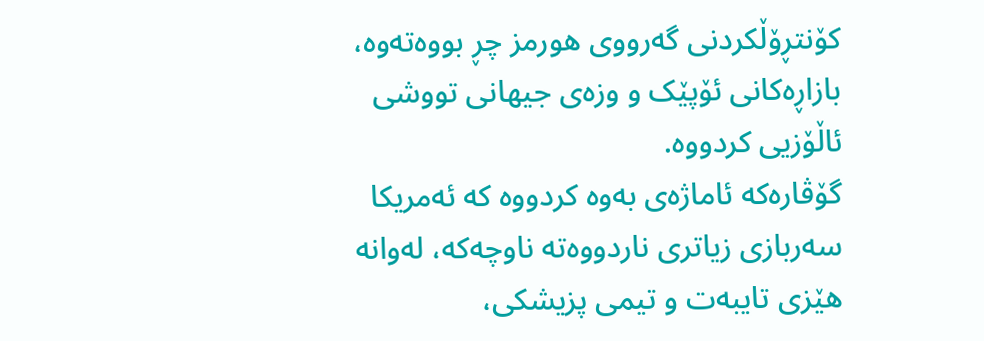کۆنتڕۆڵکردنی گەرووی هورمز چڕ بووەتەوە، بازاڕەکانی ئۆپێک و وزەی جیهانی تووشی ئاڵۆزیی کردووە.
گۆڤارەکە ئاماژەی بەوە کردووە کە ئەمریکا سەربازی زیاتری ناردووەتە ناوچەکە، لەوانە هێزی تایبەت و تیمی پزیشکی،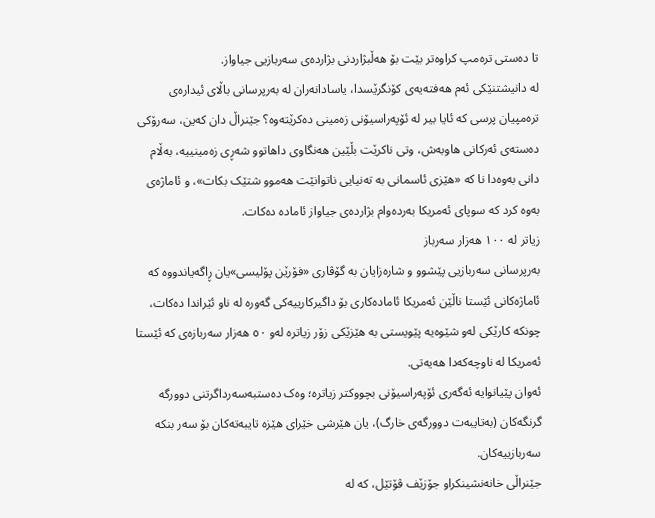تا دەستی ترەمپ کراوەتر بێت بۆ هەڵبژاردنی بژاردەی سەربازیی جیاواز.
لە دانیشتنێکی ئەم هەفتەیەی کۆنگرێسدا، یاسادانەران لە بەرپرسانی باڵای ئیدارەی ترەمپیان پرسی کە ئایا بیر لە ئۆپەراسیۆنی زەمینی دەکرێتەوە؟ جێنراڵ دان کەین، سەرۆکی دەستەی ئەرکانی هاوبەش، وتی ناکرێت بڵێین هەنگاوی داهاتوو شەڕی زەمینییە، بەڵام دانی بەوەدا نا کە «هێزی ئاسمانی بە تەنیایی ناتوانێت هەموو شتێک بکات»، و ئاماژەی بەوە کرد کە سوپای ئەمریکا بەردەوام بژاردەی جیاواز ئامادە دەکات.
زیاتر لە ١٠٠ هەزار سەرباز
بەرپرسانی سەربازیی پێشوو و شارەزایان بە گۆڤاری «فۆرێن پۆلیسی»یان ڕاگەیاندووە کە ئاماژەکانی ئێستا ناڵێن ئەمریکا ئامادەکاری بۆ داگیرکارییەکی گەورە لە ناو ئێراندا دەکات، چونکە کارێکی لەو شێوەیە پێویستی بە هێزێکی زۆر زیاترە لەو ٥٠ هەزار سەربازەی کە ئێستا ئەمریکا لە ناوچەکەدا هەیەتی.
ئەوان پێیانوایە ئەگەری ئۆپەراسیۆنی بچووکتر زیاترە؛ وەک دەستبەسەرداگرتنی دوورگە گرنگەکان (بەتایبەت دوورگەی خارگ)، یان هێرشی خێرای هێزە تایبەتەکان بۆ سەر بنکە سەربازییەکان.
جێنراڵی خانەنشینکراو جۆزێف ڤۆتێل، کە لە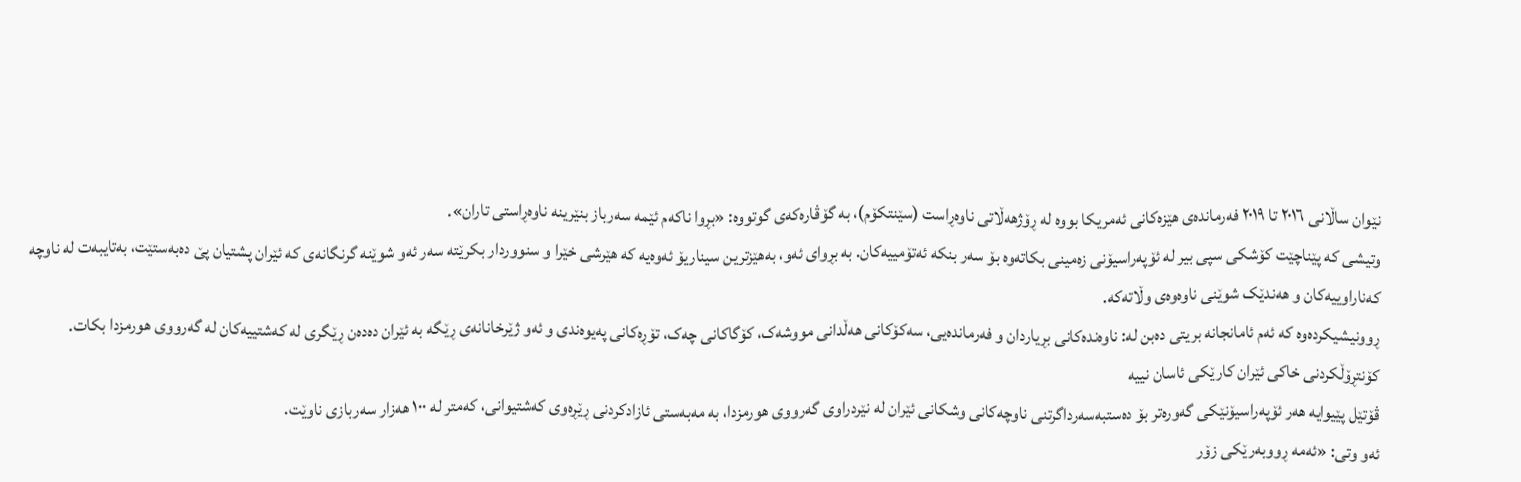نێوان ساڵانی ٢٠١٦ تا ٢٠١٩ فەرماندەی هێزەکانی ئەمریکا بووە لە ڕۆژهەڵاتی ناوەڕاست (سێنتکۆم)، بە گۆڤارەکەی گوتووە: «بڕوا ناکەم ئێمە سەرباز بنێرینە ناوەڕاستی تاران».
وتیشی کە پێناچێت کۆشکی سپی بیر لە ئۆپەراسیۆنی زەمینی بکاتەوە بۆ سەر بنکە ئەتۆمییەکان. بە بڕوای ئەو، بەهێزترین سیناریۆ ئەوەیە کە هێرشی خێرا و سنووردار بکرێتە سەر ئەو شوێنە گرنگانەی کە ئێران پشتیان پێ دەبەستێت، بەتایبەت لە ناوچە کەناراوییەکان و هەندێک شوێنی ناوەوەی وڵاتەکە.
ڕوونیشیکردەوە کە ئەم ئامانجانە بریتی دەبن لە: ناوەندەکانی بڕیاردان و فەرماندەیی، سەکۆکانی هەڵدانی مووشەک، کۆگاکانی چەک، تۆڕەکانی پەیوەندی و ئەو ژێرخانانەی ڕێگە بە ئێران دەدەن ڕێگری لە کەشتییەکان لە گەرووی هورمزدا بکات.
کۆنتڕۆڵکردنی خاکی ئێران کارێکی ئاسان نییە
ڤۆتێل پێیوایە هەر ئۆپەراسیۆنێکی گەورەتر بۆ دەستبەسەرداگرتنی ناوچەکانی وشکانی ئێران لە نێردراوی گەرووی هورمزدا، بە مەبەستی ئازادکردنی ڕێڕەوی کەشتیوانی، کەمتر لە ١٠٠ هەزار سەربازی ناوێت.
ئەو وتی: «ئەمە ڕووبەرێکی زۆر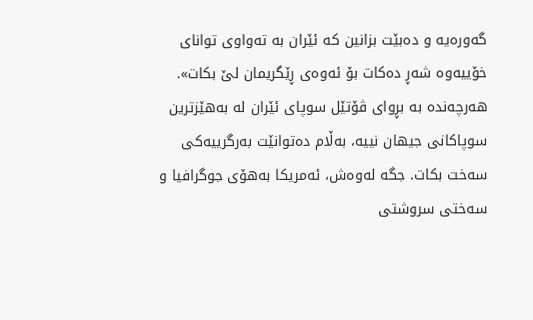گەورەیە و دەبێت بزانین کە ئێران بە تەواوی توانای خۆییەوە شەڕ دەکات بۆ ئەوەی ڕێگریمان لێ بکات».
هەرچەندە بە بڕوای ڤۆتێل سوپای ئێران لە بەهێزترین سوپاکانی جیهان نییە، بەڵام دەتوانێت بەرگرییەکی سەخت بکات. جگە لەوەش، ئەمریکا بەهۆی جوگرافیا و سەختی سروشتی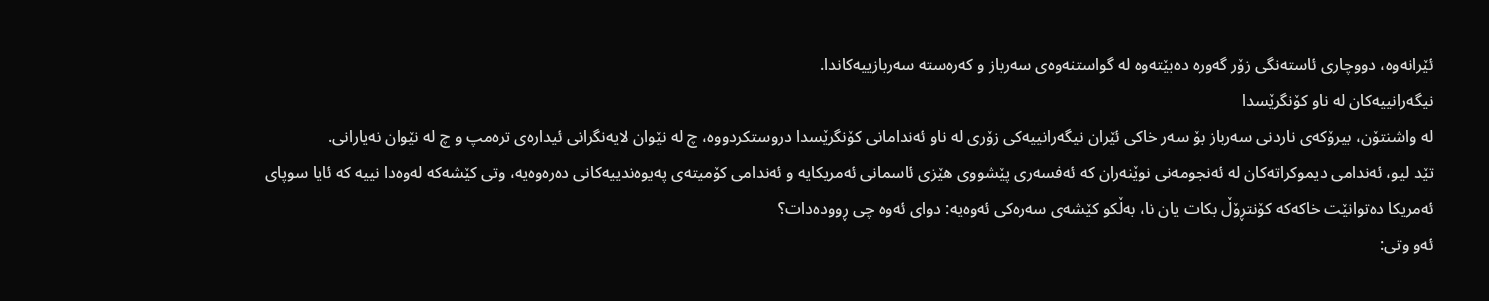ئێرانەوە، دووچاری ئاستەنگی زۆر گەورە دەبێتەوە لە گواستنەوەی سەرباز و کەرەستە سەربازییەکاندا.
نیگەرانییەکان لە ناو کۆنگرێسدا
لە واشنتۆن، بیرۆکەی ناردنی سەرباز بۆ سەر خاکی ئێران نیگەرانییەکی زۆری لە ناو ئەندامانی کۆنگرێسدا دروستکردووە، چ لە نێوان لایەنگرانی ئیدارەی ترەمپ و چ لە نێوان نەیارانی.
تێد لیو، ئەندامی دیموکراتەکان لە ئەنجومەنی نوێنەران کە ئەفسەری پێشووی هێزی ئاسمانی ئەمریکایە و ئەندامی کۆمیتەی پەیوەندییەکانی دەرەوەیە، وتی کێشەکە لەوەدا نییە کە ئایا سوپای ئەمریکا دەتوانێت خاکەکە کۆنتڕۆڵ بکات یان نا، بەڵکو کێشەی سەرەکی ئەوەیە: دوای ئەوە چی ڕوودەدات؟
ئەو وتی: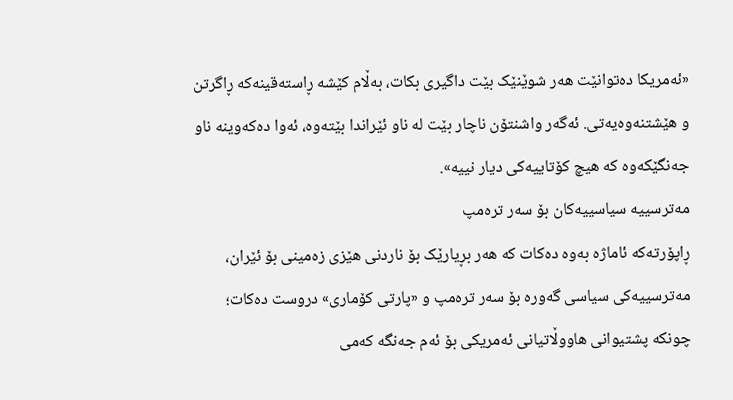«ئەمریکا دەتوانێت هەر شوێنێک بێت داگیری بکات، بەڵام کێشە ڕاستەقینەکە ڕاگرتن و هێشتنەوەیەتی. ئەگەر واشنتۆن ناچار بێت لە ناو ئێراندا بێتەوە، ئەوا دەکەوینە ناو جەنگێکەوە کە هیچ کۆتاییەکی دیار نییە».
مەترسییە سیاسییەکان بۆ سەر ترەمپ
ڕاپۆرتەکە ئاماژە بەوە دەکات کە هەر بڕیارێک بۆ ناردنی هێزی زەمینی بۆ ئێران، مەترسییەکی سیاسی گەورە بۆ سەر ترەمپ و «پارتی کۆماری» دروست دەکات؛ چونکە پشتیوانی هاووڵاتیانی ئەمریکی بۆ ئەم جەنگە کەمی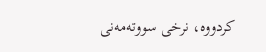کردووە، نرخی سووتەمەنی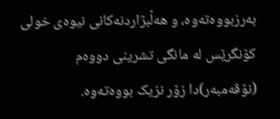بەرزبووەتەوە، و هەڵبژاردنەکانی نیوەی خولی کۆنگرێس لە مانگی تشرینی دووەم (نۆڤەمبەر)دا زۆر نزیک بووەتەوە.